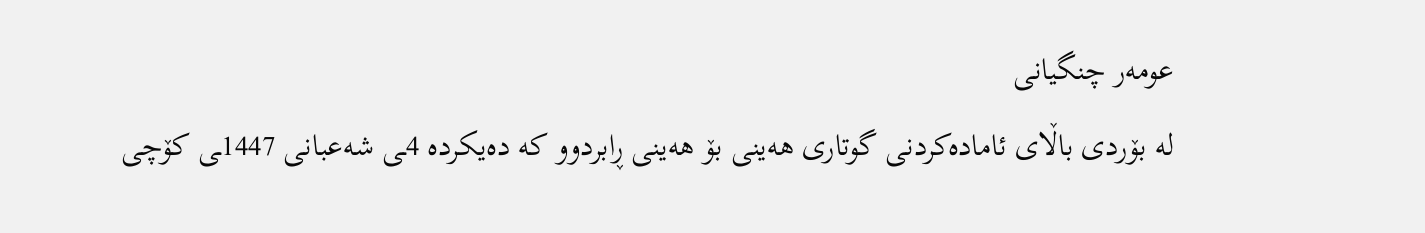عومەر چنگیانی
لە بۆردی باڵای ئامادەكردنی گوتاری هەینی بۆ هەینی ڕابردوو كە دەیكردە 4ـی شەعبانی 1447ـی كۆچی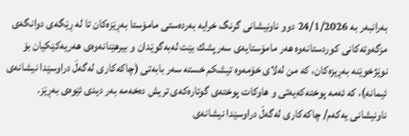بەرانبەر بە 24/1/2026 دوو ناونیشانی گرنگ خرایە بەردەستی مامۆستا بەڕێزەكان تا لە ڕێگەی دوانگەی مزگەوتەكانی كوردستانەوە هەر مامۆستایەی سەرپشك بێت لەبەگوێدان و بیرهێنانەوەی هەریەكێكیان بۆ نوێژخوێنە بەڕیزەكان، كە من لەلای خۆمەوە تیشكم خستە سەر بابەتی (چاکەکاری لەگەڵ دراوسێدا نیشانەی ئیمانە)، كە ئەمە پوختەكەیەتی و هاوكات پوختەی گوتارەكەی تریش دەخەمە بەر دیدی ئێوەی بەڕێز.
ناونیشانی یەكەم/ چاکەکاری لەگەڵ دراوسێدا نیشانەی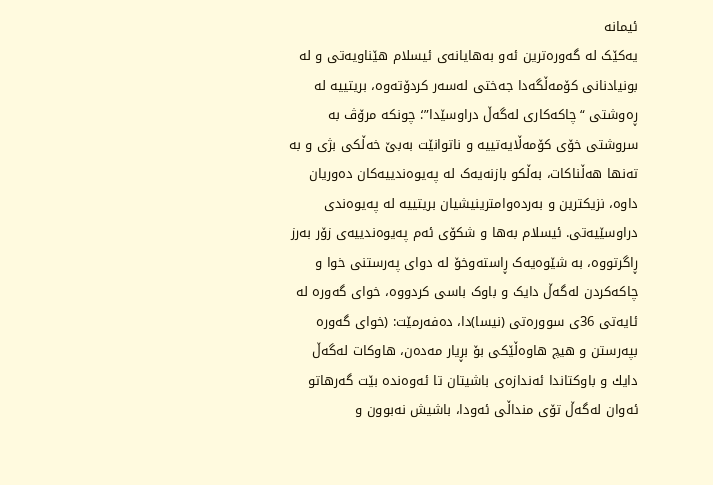ئیمانە
یەکێک لە گەورەترین ئەو بەهایانەی ئیسلام هێناویەتی و لە بونیادنانی کۆمەڵگەدا جەختی لەسەر کردۆتەوە، بریتییە لە ڕەوشتی “چاکەکاری لەگەڵ دراوسێدا”؛ چونکە مرۆڤ بە سروشتی خۆی کۆمەڵایەتییە و ناتوانێت بەبێ خەڵکی بژی و بە تەنها هەڵناکات، بەڵکو بازنەیەک لە پەیوەندییەکان دەوریان داوە، نزیکترین و بەردەوامترینیشیان بریتییە لە پەیوەندی دراوسێیەتی. ئیسلام بەها و شکۆی ئەم پەیوەندییەی زۆر بەرز ڕاگرتووە، بە شێوەیەک ڕاستەوخۆ لە دوای پەرستنی خوا و چاکەکردن لەگەڵ دایک و باوک باسی کردووە، خوای گەورە لە ئایەتی 36ی سوورەتی (نیسا)دا، دەفەرمێت: (خوای گەورە بپەرستن و هیچ هاوەڵێكی بۆ بڕیار مەدەن، هاوكات لەگەڵ دایك و باوكتاندا ئەندازەی باشیتان تا ئەوەندە بێت گەرهاتو ئەوان لەگەڵ تۆی منداڵی ئەودا، باشیش نەبوون و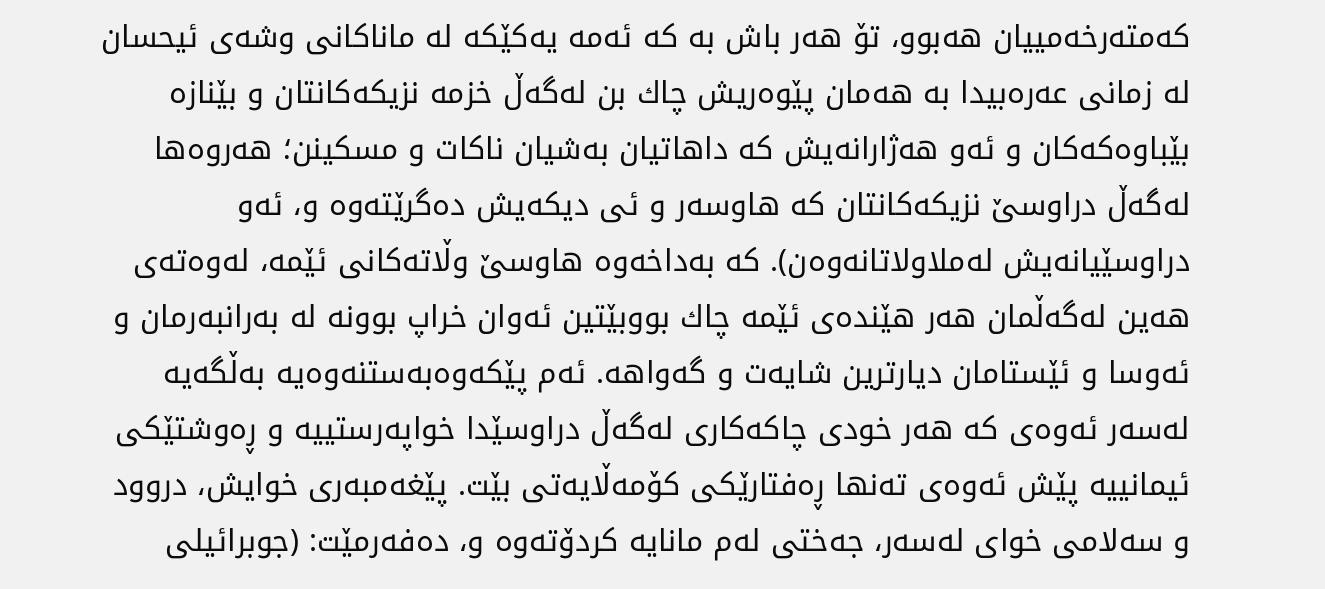كەمتەرخەمییان هەبوو، تۆ هەر باش بە كە ئەمە یەكێكە لە ماناكانی وشەی ئیحسان لە زمانی عەرەبیدا بە هەمان پێوەریش چاك بن لەگەڵ خزمە نزیكەكانتان و بێنازە بێباوەكەكان و ئەو هەژارانەیش كە داهاتیان بەشیان ناكات و مسكینن؛ هەروەها لەگەڵ دراوسێ نزیكەكانتان كە هاوسەر و ئی دیكەیش دەگرێتەوە و، ئەو دراوسێیانەیش لەملاولاتانەوەن). كە بەداخەوە هاوسێ وڵاتەكانی ئێمە، لەوەتەی هەین لەگەڵمان هەر هێندەی ئێمە چاك بووبێتین ئەوان خراپ بوونە لە بەرانبەرمان و ئەوسا و ئێستامان دیارترین شایەت و گەواهە. ئەم پێکەوەبەستنەوەیە بەڵگەیە لەسەر ئەوەی کە هەر خودی چاکەکاری لەگەڵ دراوسێدا خواپەرستییە و ڕەوشتێکی ئیمانییە پێش ئەوەی تەنها ڕەفتارێکی کۆمەڵایەتی بێت. پێغەمبەری خوایش، دروود و سەلامی خوای لەسەر، جەختی لەم مانایە کردۆتەوە و، دەفەرمێت: (جوبرائیلی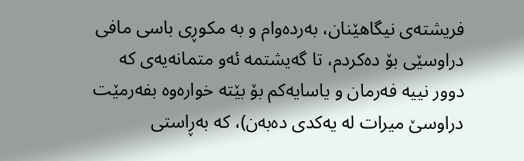فریشتەی نیگاهێنان، بەردەوام و بە مكوڕی باسی مافی دراوسێی بۆ دەكردم، تا گەیشتمە ئەو متمانەیەی كە دوور نییە فەرمان و یاسایەكم بۆ بێتە خوارەوە بفەرمێت دراوسێ میرات لە یەكدی دەبەن)، كە بەڕاستی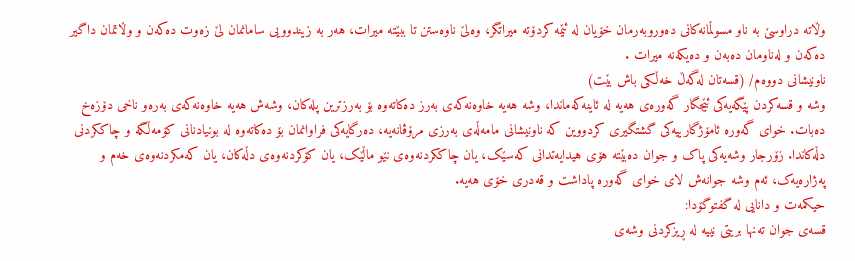وڵاتە دراوسێ بە ناو مسوڵمانەكانی دەوروبەرمان خۆیان لە ئێمە كردۆتە میراتگر، وەلێ ناوەستن تا ببێتە میرات، هەر بە زیندوویی سامانمان لێ زەوت دەكەن و وڵاتمان داگیر دەكەن و لەناومان دەبەن و دەیكەنە میرات .
ناونیشانی دووەم/ (قسەتان لەگەڵ خەڵكی باش بێت)
وشە و قسەکردن پێگەیەکی ئێجگار گەورەی هەیە لە ئاینەکەماندا، وشە هەیە خاوەنەکەی بەرز دەکاتەوە بۆ بەرزترین پلەکان، وشەش هەیە خاوەنەکەی بەرەو ناخی دۆزەخ دەبات. خوای گەورە ئامۆژگارییەکی گشتگیری کردووین کە ناونیشانی مامەڵەی بەرزی مرۆڤانەیە، دەرگایەکی فراوانمان بۆ دەکاتەوە لە بونیادنانی کۆمەڵگە و چاککردنی دڵەکاندا. زۆرجار وشەیەکی پاک و جوان دەبێتە هۆی هیدایەتدانی کەسێک، یان چاککردنەوەی نێو ماڵێک، یان کۆکردنەوەی دڵەکان، یان کەمکردنەوەی خەم و پەژارەیەک، ئەم وشە جوانەش لای خوای گەورە پاداشت و قەدری خۆی هەیە.
حیکمەت و دانایی لە گفتوگۆدا:
قسەی جوان تەنها بریتی نییە لە ڕیزکردنی وشەی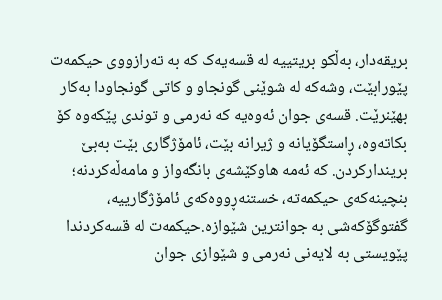بریقەدار، بەڵکو بریتییە لە قسەیەک کە بە تەرازووی حیکمەت پێورابێت، وشەکە لە شوێنی گونجاو و کاتی گونجاودا بەکار بهێنرێت. قسەی جوان ئەوەیە کە نەرمی و توندی پێکەوە کۆ بکاتەوە، ڕاستگۆیانە و ژیرانە بێت، ئامۆژگاری بێت بەبێ بریندارکردن. كە ئەمە هاوکێشەی بانگەواز و مامەڵەکردنە؛ بنچینەکەی حیکمەتە، خستنەڕووەکەی ئامۆژگارییە، گفتوگۆکەشی بە جوانترین شێوازە.حیکمەت لە قسەکردندا پێویستی بە لایەنی نەرمی و شێوازی جوان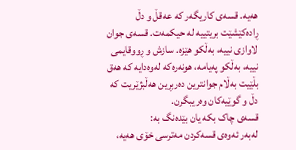هەیە. قسەی کاریگەر کە عەقڵ و دڵ ڕادەکێشێت بریتییە لە حیکمەت. قسەی جوان لاوازی نییە، بەڵکو هێزە. سازش و ڕووقایمی نییە، بەڵکو پەیامە، هونەرەکە لەوەدایە کە هەق بڵێیت بەڵام جوانترین دەربڕین هەڵبژێریت کە دڵ و گوێیەکان وەریبگرن.
قسەی چاک بکە یان بێدەنگ بە:
لەبەر ئەوەی قسەکردن مەترسی خۆی هەیە،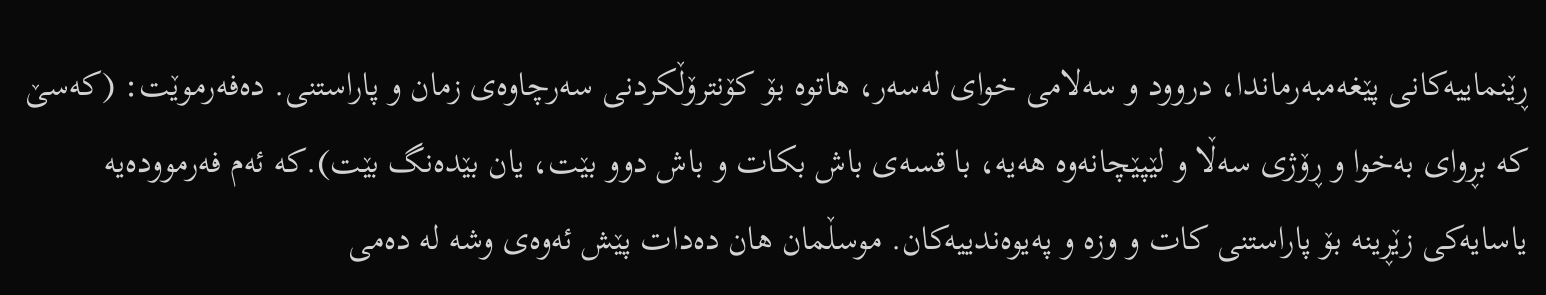ڕێنماییەکانی پێغەمبەرماندا، دروود و سەلامی خوای لەسەر، هاتوە بۆ کۆنترۆڵکردنی سەرچاوەی زمان و پاراستنی. دەفەرموێت: (كەسێ كە بڕوای بەخوا و ڕۆژی سەڵا و لێپێچانەوە هەیە، با قسەی باش بكات و باش دوو بێت، یان بێدەنگ بێت).كە ئەم فەرموودەیە یاسایەکی زێڕینە بۆ پاراستنی کات و وزە و پەیوەندییەکان. موسڵمان هان دەدات پێش ئەوەی وشە لە دەمی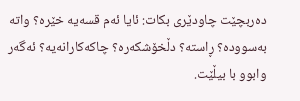دەربچێت چاودێری بکات: ئایا ئەم قسەیە خێرە؟ واتە بەسوودە؟ ڕاستە؟ دڵخۆشکەرە؟ چاکەکارانەیە؟ ئەگەر وابوو با بیڵێت.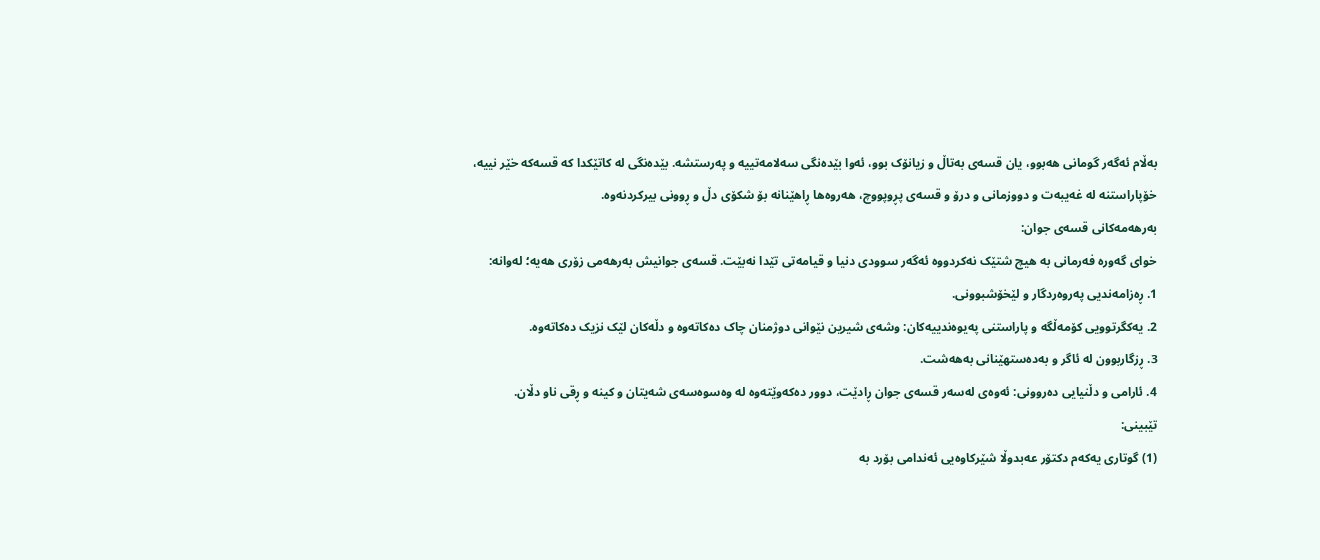بەڵام ئەگەر گومانی هەبوو، یان قسەی بەتاڵ و زیانۆک بوو، ئەوا بێدەنگی سەلامەتییە و پەرستشە. بێدەنگی لە کاتێکدا کە قسەکە خێر نییە، خۆپاراستنە لە غەیبەت و دووزمانی و درۆ و قسەی پڕوپووچ، هەروەها ڕاهێنانە بۆ شکۆی دڵ و ڕوونی بیرکردنەوە.
بەرهەمەکانی قسەی جوان:
خوای گەورە فەرمانی بە هیچ شتێک نەکردووە ئەگەر سوودی دنیا و قیامەتی تێدا نەبێت. قسەی جوانیش بەرهەمی زۆری هەیە؛ لەوانە:
1. ڕەزامەندیی پەروەردگار و لێخۆشبوونی.
2. یەکگرتوویی کۆمەڵگە و پاراستنی پەیوەندییەکان: وشەی شیرین نێوانی دوژمنان چاک دەکاتەوە و دڵەکان لێک نزیک دەکاتەوە.
3. ڕزگاربوون لە ئاگر و بەدەستهێنانی بەهەشت.
4. ئارامی و دڵنیایی دەروونی: ئەوەی لەسەر قسەی جوان ڕادێت، دوور دەکەوێتەوە لە وەسوەسەی شەیتان و کینە و ڕقی ناو دڵان.
تێبینی:
(1) گوتاری یەكەم دكتۆر عەبدوڵا شێركاوەیی ئەندامی بۆرد بە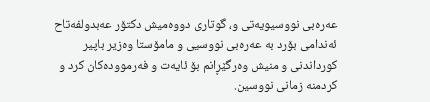عەرەبی نووسیویەتی و، گوتاری دووەمیش دكتۆر عەبدولفەتاح ئەندامی بۆرد بە عەرەبی نووسیی و مامۆستا وەزیر باپیر كورداندنی و منیش وەرگێڕانم بۆ ئایەت و فەرموودەكان كرد و كردمنە زمانی نووسین.